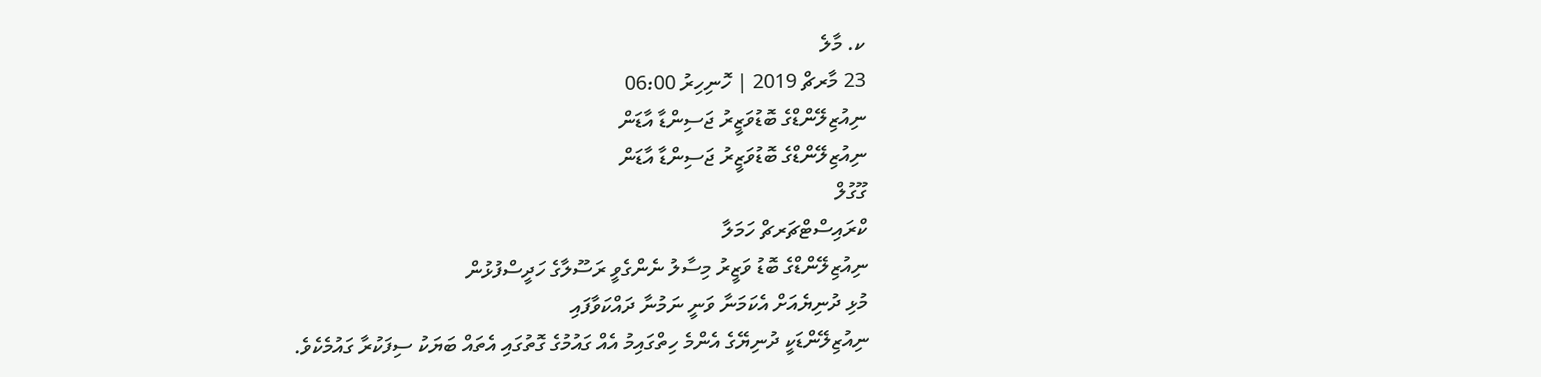ކ. މާލެ
23 މާރޗް 2019 | ހޮނިހިރު 06:00
ނިއުޒިލޭންޑްގެ ބޮޑުވަޒީރު ޖަސިންޑާ އާޑަން
ނިއުޒިލޭންޑްގެ ބޮޑުވަޒީރު ޖަސިންޑާ އާޑަން
ގޫގުލް
ކްރައިސްޓްޗަރޗް ހަމަލާ
ނިއުޒިލޭންޑްގެ ބޮޑު ވަޒީރު މިސާލު ނެންގެވީ ރަސޫލާގެ ހަދީސްފުޅުން
މުޅި ދުނިޔެއަށް އެކަމަނާ ވަނީ ނަމުނާ ދައްކަވާފައި
ނިއުޒިލޭންޑަކީ ދުނިޔޭގެ އެންމެ ހިތްގައިމު އެއް ގައުމުގެ ގޮތުގައި އެތައް ބަޔަކު ސިފަކުރާ ގައުމެކެވެ.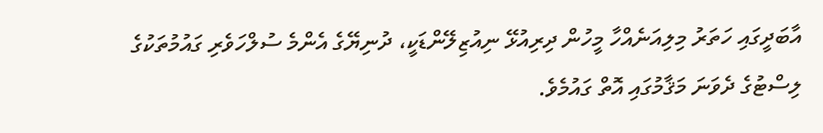އާބަދީގައި ހަތަރު މިލިއަނެއްހާ މީހުން ދިރިއުޅޭ ނިއުޒިލޭންޑަކީ، ދުނިޔޭގެ އެންމެ ސުލްހަވެރި ގައުމުތަކުގެ ލިސްޓުގެ ދެވަނަ މަޤާމުގައި އޮތް ގައުމެވެ.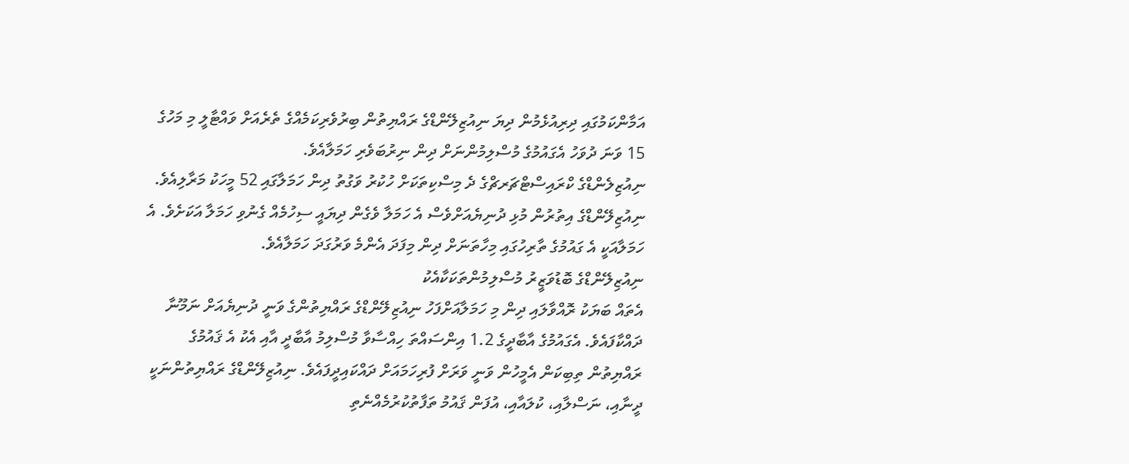އަމާންކަމުގައި ދިރިއުޅެމުން ދިޔަ ނިއުޒިލޭންޑްގެ ރައްޔިތުން ބިރުވެރިކަމެއްގެ ތެރެއަށް ވައްޓާލީ މި މަހުގެ 15 ވަނަ ދުވަހު އެގައުމުގެ މުސްލިމުންނަށް ދިން ނިރުބަވެރި ހަމަލާއެވެ.
ނިއުޒިލެންޑްގެ ކްރައިސްޓްޗަރޗްގެ ދެ މިސްކިތަކަށް ހުކުރު ވަގުތު ދިން ހަމަލާގައި 52 މީހަކު މަރާލިއެވެ. ނިއުޒިލޭންޑްގެ އިތުރުން މުޅި ދުނިޔެއަށްވެސް އެ ހަމަލާ ވެގެން ދިޔައީ ސިހުމެއް ގެނުވި ހަމަލާ އަކަށެވެ. އެ ހަމަލާއަކީ އެ ގައުމުގެ ތާރިހުގައި މިހާތަނަށް ދިން މިފަދަ އެންމެ ވަރުގަދަ ހަމަލާއެވެ.
ނިއުޒިލޭންޑްގެ ބޮޑުވަޒީރު މުސްލިމުންތަކަކާއެކު
އެތައް ބަޔަކު ރޮއްވާލައި ދިން މި ހަމަލާއަށްފަހު ނިއުޒިލޭންޑްގެ ރައްޔިތުންގެ ވަނީ ދުނިޔެއަށް ނަމޫނާ ދައްކާފައެވެ. އެގައުމުގެ އާބާދީގެ 1.2 އިންސައްތަ ހިއްސާވާ މުސްލިމު އާބާދީ އާއި އެކު އެ ޤައުމުގެ ރައްޔިތުން ތިބިކަން އެމީހުން ވަނީ ވަރަށް ފުރިހަމައަށް ދައްކައިދީފައެވެ. ނިއުޒިލޭންޑްގެ ރައްޔިތުންނަކީ ދީނާއި، ނަސްލާއި، ކުލައާއި، އުފަން ޤައުމު ތަފާތުކުރުމެއްނެތި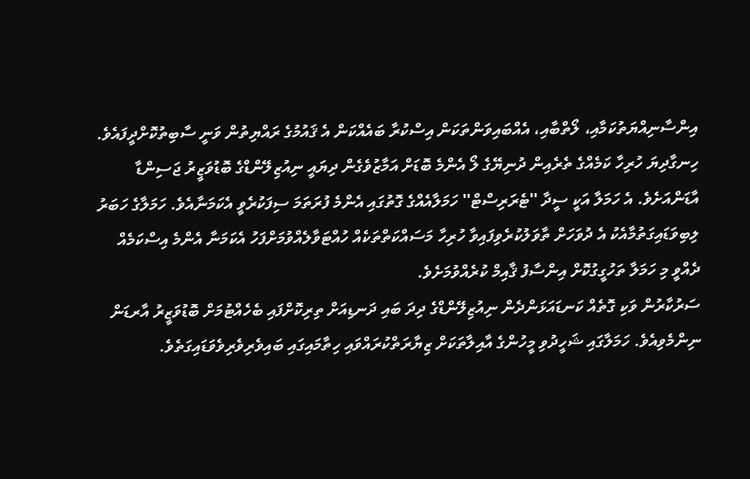އިންސާނިއްޔަތުކަމާއި، ލޯތްބާއި، އެއްބައިވަންތަކަން އިސްކުރާ ބައެއްކަން އެ ޤައުމުގެ ރައްޔިތުން ވަނީ ސާބިތުކޮށްދީފައެވެ.
ހިނގާދިޔަ ހުރިހާ ކަމެއްގެ ތެރެއިން ދުނިޔޭގެ ލޯ އެންމެ ބޮޑަށް އަމާޒުވެގެން ދިޔައީ ނިއުޒިލޭންޑްގެ ބޮޑުވަޒީރު ޖަސިންޑާ އާޑަންއަށެވެ. އެ ހަމަލާ އަކީ ސީދާ ''ޓެރަރިސްޓް'' ހަމަލާއެއްގެ ގޮތުގައި އެންމެ ފުރަތަމަ ސިފަކުރެވީ އެކަމަނާއެވެ. ހަމަލާގެ ހަބަރު ލިބިވަޑައިގަތުމާއެކު އެ ދުވަހަށް ތާވަލުކުރެވިފައިވާ ހުރިހާ މަސައްކަތްތަކެއް ހުއްޓަވާލެއްވުމަށްފަހު އެކަމަނާ އެންމެ އިސްކަމެއް ދެއްވީ މި ހަމަލާ ތަހުގީގުކޮށް އިންސާފު ޤާއިމް ކުރެއްވުމަށެވެ.
ސަރުކާރުން ވަކި ގޮތެއް ކަނޑައަޅަންދެން ނިއުޒިލޭންޑްގެ ދިދަ ބައި ދަނޑިއަށް ތިރިކޮށްފައި ބެހެއްޓުމަށް ބޮޑުވަޒީރު އާރޑަން ނިންމެވިއެވެ. ހަމަލާގައި ޝަހީދުވި މީހުންގެ އާއިލާތަކަށް ޒިޔާރަތްކުރައްވައި ހިތާމައިގައި ބައިވެރިވެރިވެވަޑައިގަތެވެ.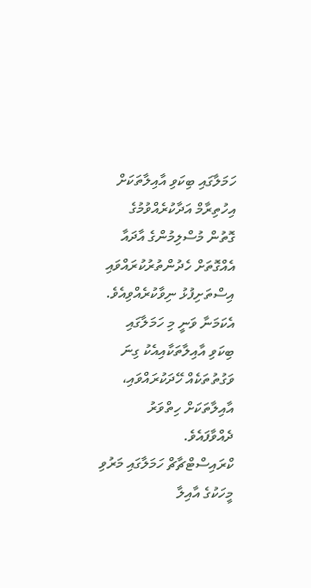ހަމަލާގައި ބިކަވި އާއިލާތަކަށް އިހުތިރާމް އަދާކުރެއްވުމުގެ ގޮތުން މުސްލިމުންގެ އާދައާ އެއްގޮތަށް ހެދުންތުރުކުރައްވައި އިސްތަށިފުޅު ނިވާކުރެއްވިއެވެ. އެކަމަނާ ވަނީ މި ހަމަލާގައި ބިކަވި އާއިލާތަކާއިއެކު ގިނަ ވަގުތުތަކެއް ހޭދަކުރައްވައި، އާއިލާތަކަށް ހިތްވަރު ދެއްވާފައެވެ.
ކްރައިސްޓްޗާޗް ހަމަލާގައި މަރުވި މީހަކުގެ އާއިލާ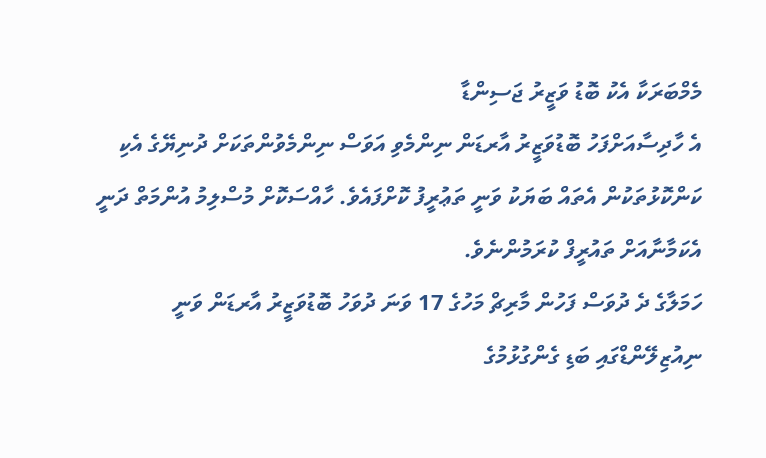މެމްބަރަކާ އެކު ބޮޑު ވަޒީރު ޖަސިންޑާ
އެ ހާދިސާއަށްފަހު ބޮޑުވަޒީރު އާރޑަން ނިންމެވި އަވަސް ނިންމެވުންތަކަށް ދުނިޔޭގެ އެކި ކަންކޮޅުތަކުން އެތައް ބަޔަކު ވަނީ ތަޢުރީފު ކޮށްފައެވެ. ހާއްސަކޮށް މުސްލިމު އުންމަތް ދަނީ އެކަމާނާއަށް ތައުރީފް ކުރަމުންނެވެ.
ހަމަލާގެ ދެ ދުވަސް ފަހުން މާރިޗް މަހުގެ 17 ވަނަ ދުވަހު ބޮޑުވަޒީރު އާރޑަން ވަނީ ނިއުޒިލޭންޑްގައި ބަޑި ގެންގުޅުމުގެ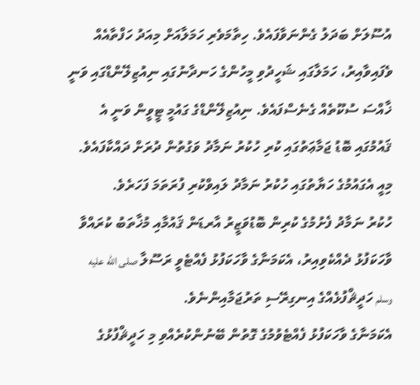އުސޫލަށް ބަދަލު ގެންނަވާފައެވެ. ހިތާމަވެރި ހަމަލާއަށް މިއަދު ހަފްތާއެއް ވެފައިވާއިރު، ހަމަލާގައި ޝަހީދުވި މީހުންގެ ހަނދާނުގައި ނިއުޒިލޭންޑްގައި ވަނީ ޚާއްސަ ސުކޫތެއް ގެނެސްފައެވެ. ނިއުޒިލޭންޑްގެ ގައުމީ ޓީވީން ވަނީ އެ ޤައުމުގައި ބޮޑު ޖަމާޢަތުގައި ކުރި ހުކުރު ނަމާދު ވަގުތުން ދުރަށް ދައްކާފައެވެ. މިއީ އެގައުމުގެ ހަޔާތުގައި ހުކުރު ނަމާދު ލައިވްކުރި ފުރަތަމަ ފަހަރެވެ.
ހުކުރު ނަމާދު ފެށުމުގެ ކުރިން ބޮޑުވަޒީރު އާރޑަން ޤައުމާއި މުޚާތަބު ކުރައްވާ ވާހަކަފުޅު ދެއްކެވިއިރު، އެކަމަނާގެ ވާހަކަފުޅު ފެއްޓެވީ ރަސޫލާ صلى الله عليه وسلم ހަދީޘްފުޅެއްގެ އިނގިރޭސި ތަރުޖަމާއިންނެވެ.
އެކަމަނާގެ ވާހަކަފުޅު ފެއްޓެވުމުގެ ގޮތުން ބޭނުންކުރެއްވި މި ހަދީޘްފުޅުގެ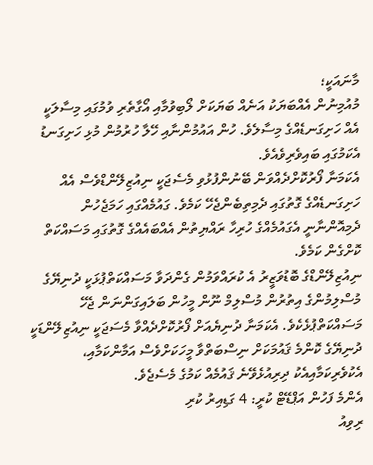މާނައަކީ؛
މުއުމިނުން އެއްބަޔަކު އަނެއް ބަޔަކަށް ލޯބިވުމާއި އޯގާތެރި ވުމުގައި މިސާލަކީ އެއް ހަށިގަނޑެއްގެ މިސާލެވެ. ހުން އައުމުންނާއި ހޭލާ ހުރުމުން މުޅި ހަށިގަނޑު އެކަމުގައި ބައިވެރިވެއެވެ.
އެކަމަނާ ފޯރުކޮށްދެއްވަން ބޭނުންފުޅުވި މެސެޖަކީ ނިއުޒިލޭންޑްވެސް އެއް ހަށިގަނޑެއްގެ ގޮތުގައި ދެމިތިބެންޖެހޭ ކަމެވެ. ގައުމެއްގައި ހަމަޖެހުން ދެމިއޮންނާނީ އެގައުމެއްގެ ހުރިހާ ރައްޔިތުން އެއްބައެއްގެ ގޮތުގައި މަސައްކަތް ކޮށްގެން ކަމެވެ.
ނިއުޒިލޭންޑްގެ ބޮޑުވަޒީރު އެ ކުރައްވަމުން ގެންދަވާ މަސައްކަތްޕުޅަކީ ދުނިޔޭގެ މުސްލިމުންގެ އިތުރުން މުސްލިމް ނޫން މީހުން ބަލައިގަންނަން ޖެހޭ މަސައްކަތްޕުޅެކެވެ. އެކަމަނާ ދުނިޔެއަށް ފޯރުކޮށްދެއްވާ މެސަޖަކީ ނިއުޒިލޭންޑަކީ ދުނިޔޭގެ ކޮންމެ ޤައުމަކަށް ނިސްބަތްވާ މީހަކަށްވެސް އަމާންކަމާއި، އެކުވެރިކަމާއިއެކު ދިރިއުޅެވޭނެ ޤައުމެއް ކަމުގެ މެސެޖެވެ.
އެންމެ ފަހުން އަޕްޑޭޓް ކުރީ: 4 ގަޑިއިރު ކުރި
ރިވިއު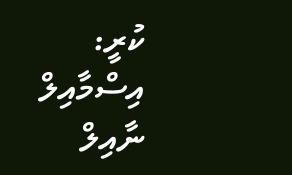ކުރީ: އިސްމާއިލް ނާއިލް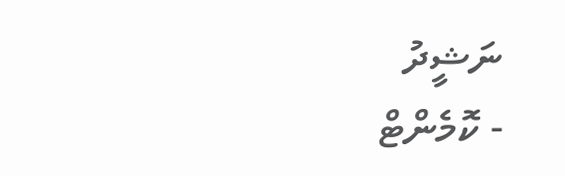ނަޝީދު
- ކޮމެންޓް